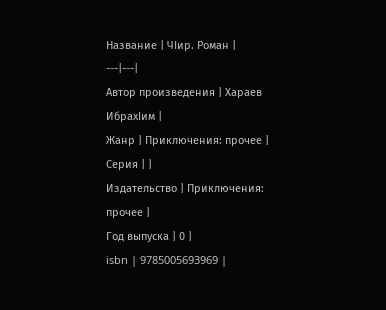Название | ЧIир. Роман |
---|---|
Автор произведения | Хараев ИбрахIим |
Жанр | Приключения: прочее |
Серия | |
Издательство | Приключения: прочее |
Год выпуска | 0 |
isbn | 9785005693969 |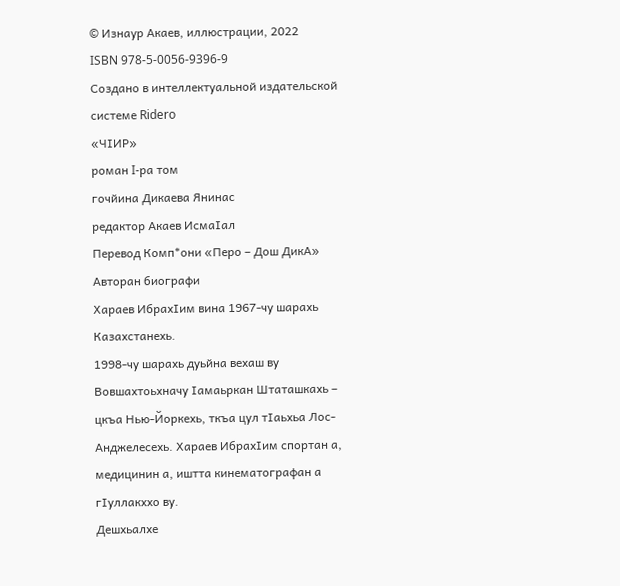© Изнаур Акаев, иллюстрации, 2022
ISBN 978-5-0056-9396-9
Создано в интеллектуальной издательской системе Ridero
«ЧIИР»
роман I-ра том
гочйина Дикаева Янинас
редактор Акаев ИсмаIал
Перевод Комп*они «Перо – Дош ДикА»
Авторан биографи
Хараев ИбрахIим вина 1967-чу шарахь Казахстанехь.
1998-чу шарахь дуьйна вехаш ву Вовшахтоьхначу Iамаьркан Штаташкахь – цкъа Нью-Йоркехь, ткъа цул тIаьхьа Лос-Анджелесехь. Хараев ИбрахIим спортан а, медицинин а, иштта кинематографан а гIуллакххо ву.
Дешхьалхе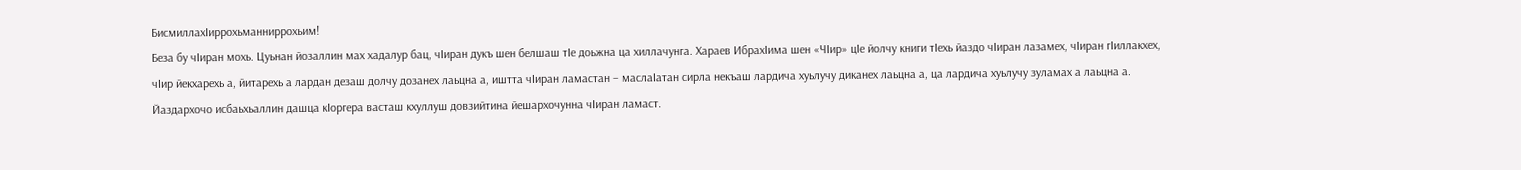БисмиллахIиррохьманниррохьим!
Беза бу чIиран мохь. Цуьнан йозаллин мах хадалур бац, чIиран дукъ шен белшаш тIе доьжна ца хиллачунга. Хараев ИбрахIима шен «ЧIир» цIе йолчу книги тIехь йаздо чIиран лазамех, чIиран гIиллакхех, чIир йекхарехь а, йитарехь а лардан дезаш долчу дозанех лаьцна а, иштта чIиран ламастан – маслаIатан сирла некъаш лардича хуьлучу диканех лаьцна а, ца лардича хуьлучу зуламах а лаьцна а. Йаздархочо исбаьхьаллин дашца кIоргера васташ кхуллуш довзийтина йешархочунна чIиран ламаст.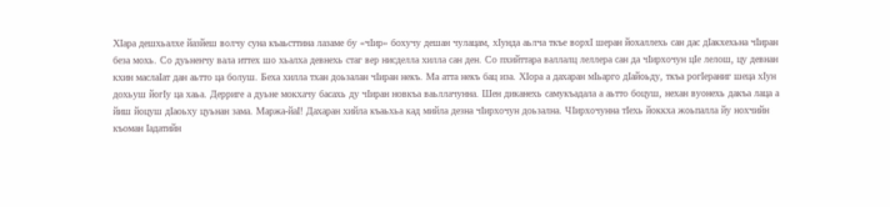ХIара дешхьалхе йазйеш волчу суна къаьсттина лазаме бу «чIир» бохучу дешан чулацам, хIунда аьлча ткъе ворхI шеран йохаллехь сан дас дIакхехьна чIиран беза мохь. Со дуьненчу вала иттех шо хьалха девнехь стаг вер нисделла хилла сан ден. Со пхийттара валлалц леллера сан да чIирхочун цIе лелош, цу девнан кхин маслаIат дан аьтто ца болуш. Беха хилла тхан доьзалан чIиран некъ. Ма атта некъ бац иза. ХIора а дахаран мIьарго дIайоьду, ткъа рогIераниг шеца хIун дохьуш йогIу ца хаьа. Дерриге а дуьне мокхачу басахь ду чIиран новкъа ваьллачунна. Шен диканехь самукъадала а аьтто боцуш, нехан вуонехь дакъа лаца а йиш йоцуш дIаоьху цуьнан зама. Маржа-йаI! Дахаран хийла къаьхьа кад мийла дезна чIирхочун доьзална. ЧIирхочунна тIехь йоккха жоьпалла йу нохчийн къоман Iадатийн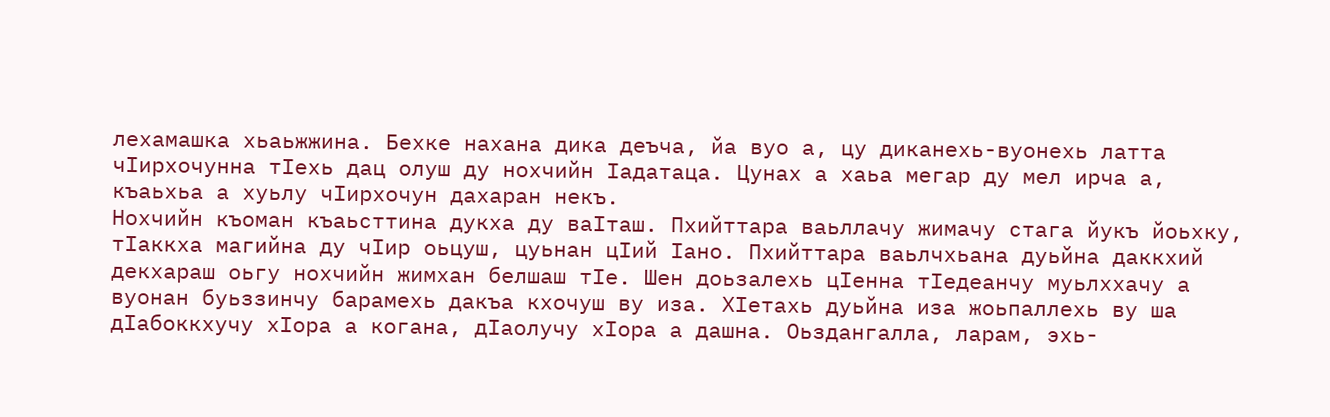лехамашка хьаьжжина. Бехке нахана дика деъча, йа вуо а, цу диканехь-вуонехь латта чIирхочунна тIехь дац олуш ду нохчийн Iадатаца. Цунах а хаьа мегар ду мел ирча а, къаьхьа а хуьлу чIирхочун дахаран некъ.
Нохчийн къоман къаьсттина дукха ду ваIташ. Пхийттара ваьллачу жимачу стага йукъ йоьхку, тIаккха магийна ду чIир оьцуш, цуьнан цIий Iано. Пхийттара ваьлчхьана дуьйна даккхий декхараш оьгу нохчийн жимхан белшаш тIе. Шен доьзалехь цIенна тIедеанчу муьлххачу а вуонан буьззинчу барамехь дакъа кхочуш ву иза. ХIетахь дуьйна иза жоьпаллехь ву ша дIабоккхучу хIора а когана, дIаолучу хIора а дашна. Оьздангалла, ларам, эхь-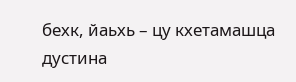бехк, йаьхь – цу кхетамашца дустина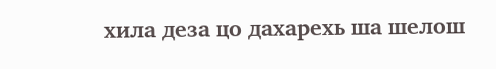хила деза цо дахарехь ша шелош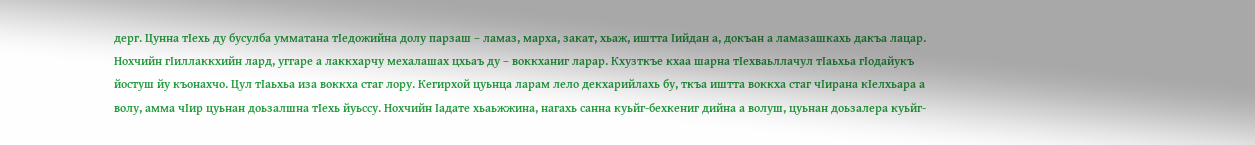дерг. Цунна тIехь ду бусулба умматана тIедожийна долу парзаш – ламаз, марха, закат, хьаж, иштта Iийдан а, докъан а ламазашкахь дакъа лацар. Нохчийн гIиллаккхийн лард, уггаре а лаккхарчу мехалашах цхьаъ ду – воккханиг ларар. Кхузткъе кхаа шарна тIехваьллачул тIаьхьа гIодайукъ йостуш йу къонахчо. Цул тIаьхьа иза воккха стаг лору. Кегирхой цуьнца ларам лело декхарийлахь бу, ткъа иштта воккха стаг чIирана кIелхьара а волу, амма чIир цуьнан доьзалшна тIехь йуьссу. Нохчийн Iадате хьаьжжина, нагахь санна куьйг-бехкениг дийна а волуш, цуьнан доьзалера куьйг-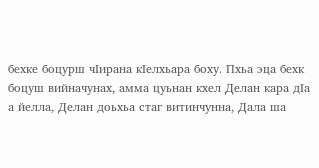бехке боцурш чIирана кIелхьара боху. Пхьа эца бехк боцуш вийначунах, амма цуьнан кхел Делан кара дIа а йелла, Делан доьхьа стаг витинчунна, Дала ша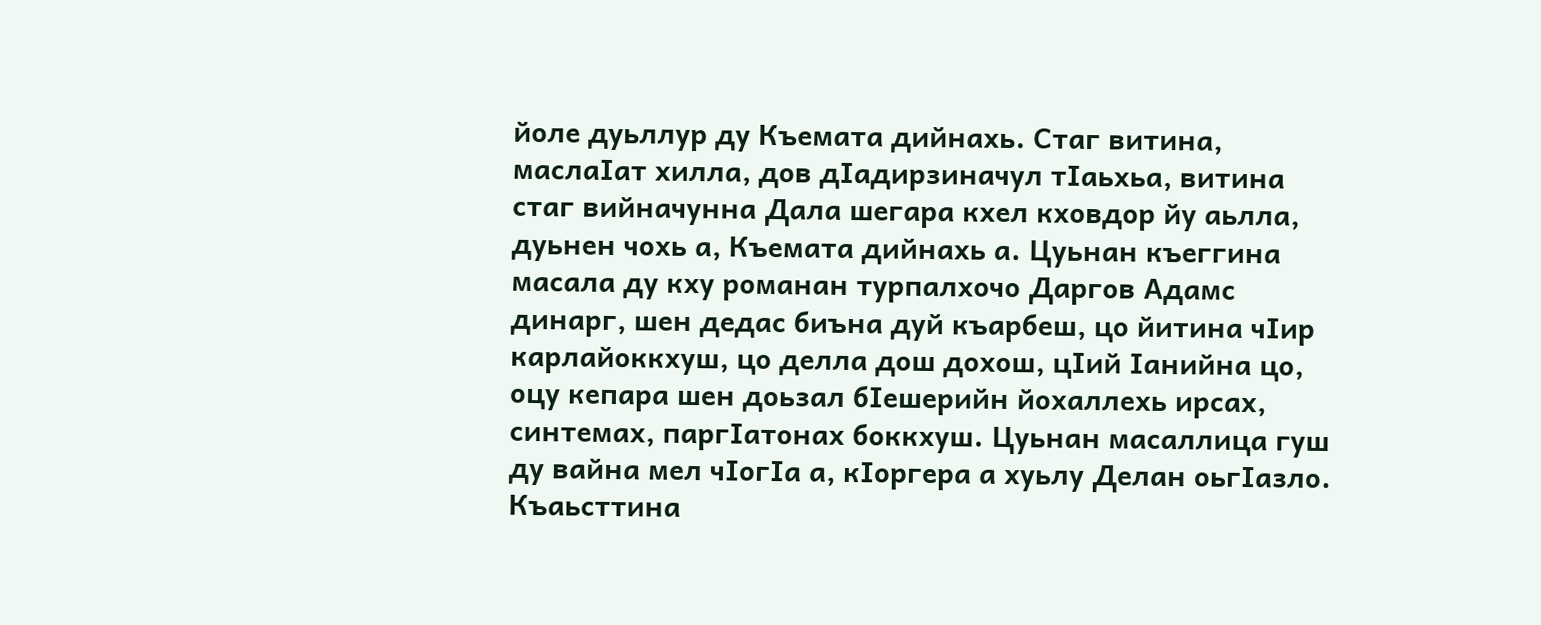йоле дуьллур ду Къемата дийнахь. Стаг витина, маслаIат хилла, дов дIадирзиначул тIаьхьа, витина стаг вийначунна Дала шегара кхел кховдор йу аьлла, дуьнен чохь а, Къемата дийнахь а. Цуьнан къеггина масала ду кху романан турпалхочо Даргов Адамс динарг, шен дедас биъна дуй къарбеш, цо йитина чIир карлайоккхуш, цо делла дош дохош, цIий Iанийна цо, оцу кепара шен доьзал бIешерийн йохаллехь ирсах, синтемах, паргIатонах боккхуш. Цуьнан масаллица гуш ду вайна мел чIогIа а, кIоргера а хуьлу Делан оьгIазло. Къаьсттина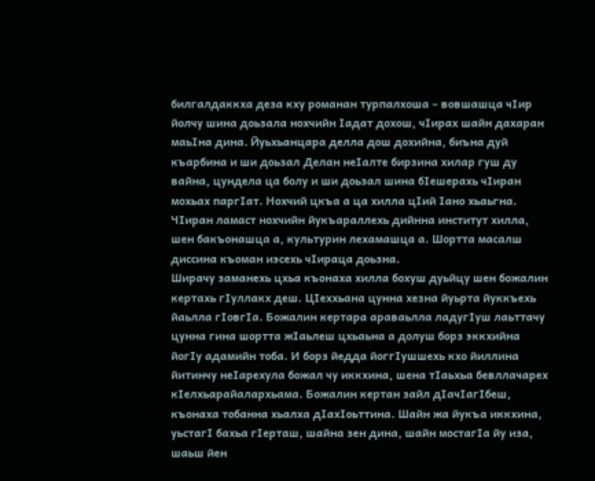билгалдаккха деза кху романан турпалхоша – вовшашца чIир йолчу шина доьзала нохчийн Iадат дохош, чIирах шайн дахаран маьIна дина. Йуьхьанцара делла дош дохийна, биъна дуй къарбина и ши доьзал Делан неIалте бирзина хилар гуш ду вайна, цундела ца болу и ши доьзал шина бIешерахь чIиран мохьах паргIат. Нохчий цкъа а ца хилла цIий Iано хьаьгна. ЧIиран ламаст нохчийн йукъараллехь дийнна институт хилла, шен бакъонашца а, культурин лехамашца а. Шортта масалш диссина къоман иэсехь чIираца доьзна.
Ширачу заманехь цхьа къонаха хилла бохуш дуьйцу шен божалин кертахь гIуллакх деш. ЦIеххьана цунна хезна йуьрта йуккъехь йаьлла гIовгIа. Божалин кертара араваьлла ладугIуш лаьттачу цунна гина шортта жIаьлеш цхьаьна а долуш борз эккхийна йогIу адамийн тоба. И борз йедда йоггIушшехь кхо йиллина йитинчу неIарехула божал чу иккхина, шена тIаьхьа бевллачарех кIелхьарайалархьама. Божалин кертан зайл дIачIагIбеш, къонаха тобанна хьалха дIахIоьттина. Шайн жа йукъа иккхина, уьстагI бахьа гIерташ, шайна зен дина, шайн мостагIа йу иза, шаьш йен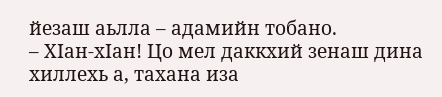йезаш аьлла – адамийн тобано.
– ХIан-хIан! Цо мел даккхий зенаш дина хиллехь а, тахана иза